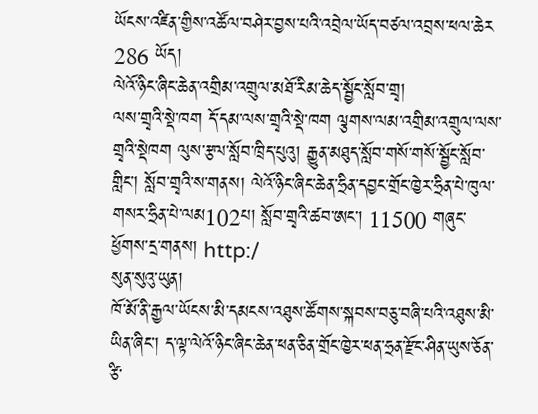ཡོངས་འཛིན་གྱིས་འཚོལ་བཤེར་བྱས་པའི་འབྲེལ་ཡོད་བཙལ་འབྲས་ཕལ་ཆེར 286 ཡོད།
ལེའོ་ཉིང་ཞིང་ཆེན་འགྲིམ་འགྲུལ་མཐོ་རིམ་ཆེད་སྦྱོང་སློབ་གྲྭ།
ལས་གྲྭའི་སྡེ་ཁག དོ་དམ་ལས་གྲྭའི་སྡེ་ཁག ལྕགས་ལམ་འགྲིམ་འགྲུལ་ལས་གྲྭའི་སྡེཁག ལུས་རྩལ་སློབ་ཁྲིད་པུའུ། རྒྱུན་མཐུད་སློབ་གསོ་གསོ་སྦྱོང་སློབ་གླིང་། སློབ་གྲྭའི་ས་གནས། ལེའོ་ཉིང་ཞིང་ཆེན་ཧྲིན་དབྱང་གྲོང་ཁྱེར་ཧྲིན་པེ་ཁུལ་གསར་ཧྲིན་པེ་ལམ102པ། སློབ་གྲྭའི་ཚབ་ཨང་། 11500 གཞུང་ཕྱོགས་དྲ་གནས། http:/
སུན་སུའུ་ཡུན།
ཁོ་མོ་ནི་རྒྱལ་ཡོངས་མི་དམངས་འཐུས་ཚོགས་སྐབས་བཅུ་བཞི་པའི་འཐུས་མི་ཡིན་ཞིང་། ད་ལྟ་ལེའོ་ཉིང་ཞིང་ཆེན་ཕན་ཅིན་གྲོང་ཁྱེར་ཕན་ཧྲན་རྫོང་ཤིན་ཡུས་ཅོན་ཙི་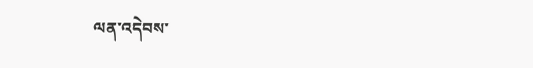ལན་འདེབས་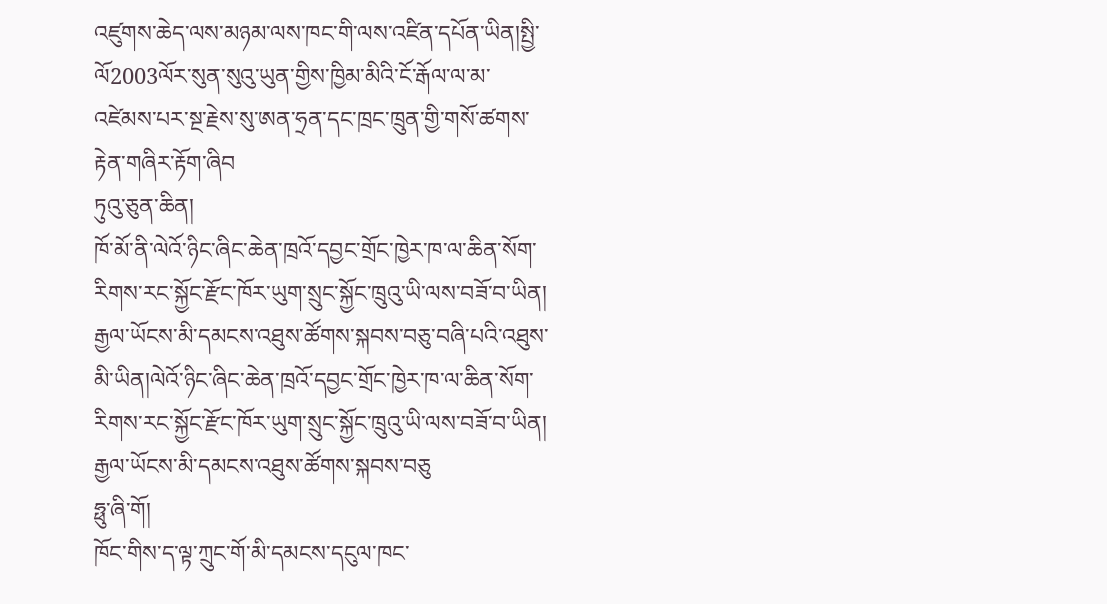འཛུགས་ཆེད་ལས་མཉམ་ལས་ཁང་གི་ལས་འཛིན་དཔོན་ཡིན།སྤྱི་ལོ2003ལོར་སུན་སུའུ་ཡུན་གྱིས་ཁྱིམ་མིའི་ངོ་རྒོལ་ལ་མ་འཛེམས་པར་སྔ་རྗེས་སུ་ཨན་ཧྲན་དང་ཁྲང་ཁྲུན་གྱི་གསོ་ཚགས་རྟེན་གཞིར་རྟོག་ཞིབ
ཏུའུ་ཅུན་ཆིན།
ཁོ་མོ་ནི་ལེའོ་ཉིང་ཞིང་ཆེན་ཁྲའོ་དབྱང་གྲོང་ཁྱེར་ཁ་ལ་ཆིན་སོག་རིགས་རང་སྐྱོང་རྫོང་ཁོར་ཡུག་སྲུང་སྐྱོང་ཁྲུའུ་ཡི་ལས་བཟོ་བ་ཡིན། རྒྱལ་ཡོངས་མི་དམངས་འཐུས་ཚོགས་སྐབས་བཅུ་བཞི་པའི་འཐུས་མི་ཡིན།ལེའོ་ཉིང་ཞིང་ཆེན་ཁྲའོ་དབྱང་གྲོང་ཁྱེར་ཁ་ལ་ཆིན་སོག་རིགས་རང་སྐྱོང་རྫོང་ཁོར་ཡུག་སྲུང་སྐྱོང་ཁྲུའུ་ཡི་ལས་བཟོ་བ་ཡིན། རྒྱལ་ཡོངས་མི་དམངས་འཐུས་ཚོགས་སྐབས་བཅུ
ཧྥུ་ཞི་གོ།
ཁོང་གིས་ད་ལྟ་ཀྲུང་གོ་མི་དམངས་དངུལ་ཁང་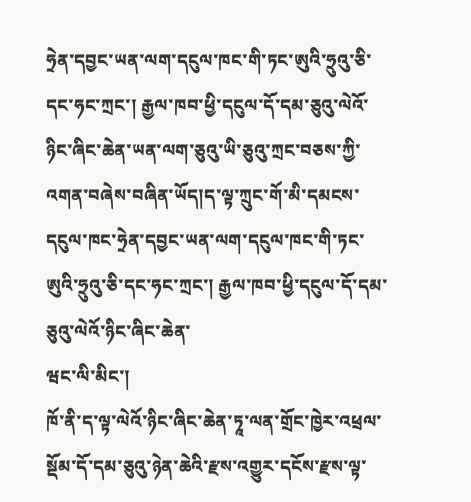ཧྲེན་དབྱང་ཡན་ལག་དངུལ་ཁང་གི་ཏང་ཨུའི་ཧྲུའུ་ཅི་དང་ཧང་ཀྲང་། རྒྱལ་ཁབ་ཕྱི་དངུལ་དོ་དམ་ཅུའུ་ལེའོ་ཉིང་ཞིང་ཆེན་ཡན་ལག་ཅུའུ་ཡི་ཅུའུ་ཀྲང་བཅས་ཀྱི་འགན་བཞེས་བཞིན་ཡོད།ད་ལྟ་ཀྲུང་གོ་མི་དམངས་དངུལ་ཁང་ཧྲེན་དབྱང་ཡན་ལག་དངུལ་ཁང་གི་ཏང་ཨུའི་ཧྲུའུ་ཅི་དང་ཧང་ཀྲང་། རྒྱལ་ཁབ་ཕྱི་དངུལ་དོ་དམ་ཅུའུ་ལེའོ་ཉིང་ཞིང་ཆེན་
ཝང་ལི་མིང་།
ཁོ་ནི་ད་ལྟ་ལེའོ་ཉིང་ཞིང་ཆེན་ཏཱ་ལན་གྲོང་ཁྱེར་འཕྲལ་སྡོམ་དོ་དམ་ཅུའུ་ཉེན་ཆེའི་རྫས་འགྱུར་དངོས་རྫས་ལྟ་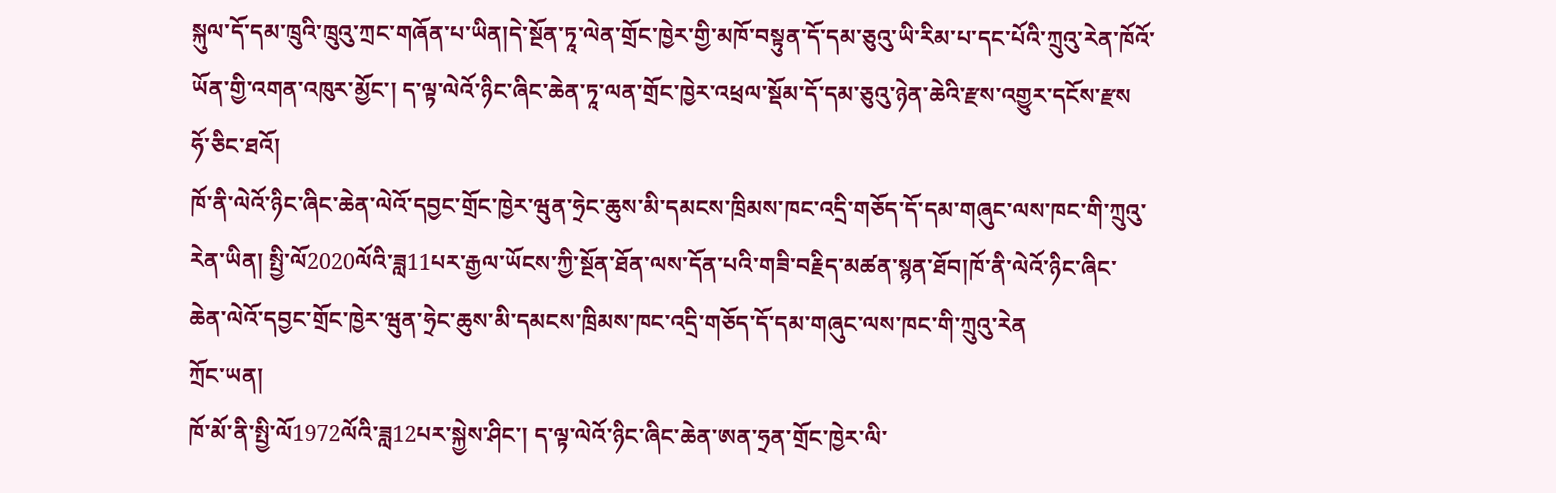སྐུལ་དོ་དམ་ཁྲུའི་ཁྲུའུ་ཀྲང་གཞོན་པ་ཡིན།དེ་སྔོན་ཏཱ་ལེན་གྲོང་ཁྱེར་གྱི་མཁོ་བསྟུན་དོ་དམ་ཅུའུ་ཡི་རིམ་པ་དང་པོའི་ཀྲུའུ་རེན་ཁོའོ་ཡོན་གྱི་འགན་འཁུར་མྱོང་། ད་ལྟ་ལེའོ་ཉིང་ཞིང་ཆེན་ཏཱ་ལན་གྲོང་ཁྱེར་འཕྲལ་སྡོམ་དོ་དམ་ཅུའུ་ཉེན་ཆེའི་རྫས་འགྱུར་དངོས་རྫས
ཧོ་ཅིང་ཐའོ།
ཁོ་ནི་ལེའོ་ཉིང་ཞིང་ཆེན་ལེའོ་དབྱང་གྲོང་ཁྱེར་ཝུན་ཧྲེང་ཆུས་མི་དམངས་ཁྲིམས་ཁང་འདྲི་གཅོད་དོ་དམ་གཞུང་ལས་ཁང་གི་ཀྲུའུ་རེན་ཡིན། སྤྱི་ལོ2020ལོའི་ཟླ11པར་རྒྱལ་ཡོངས་ཀྱི་སྔོན་ཐོན་ལས་དོན་པའི་གཟི་བརྗིད་མཚན་སྙན་ཐོབ།ཁོ་ནི་ལེའོ་ཉིང་ཞིང་ཆེན་ལེའོ་དབྱང་གྲོང་ཁྱེར་ཝུན་ཧྲེང་ཆུས་མི་དམངས་ཁྲིམས་ཁང་འདྲི་གཅོད་དོ་དམ་གཞུང་ལས་ཁང་གི་ཀྲུའུ་རེན
ཀྲོང་ཡན།
ཁོ་མོ་ནི་སྤྱི་ལོ1972ལོའི་ཟླ12པར་སྐྱེས་ཤིང་། ད་ལྟ་ལེའོ་ཉིང་ཞིང་ཆེན་ཨན་ཧྲན་གྲོང་ཁྱེར་ལི་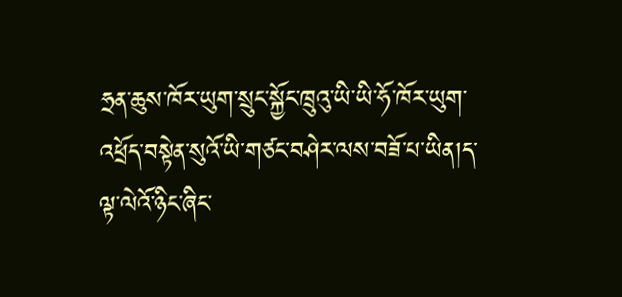ཧྲན་ཆུས་ཁོར་ཡུག་སྲུང་སྐྱོང་ཁྲུའུ་ཡི་ཡི་ཧོ་ཁོར་ཡུག་འཕྲོད་བསྟེན་སུའོ་ཡི་གཙང་བཤེར་ལས་བཟོ་པ་ཡིན།ད་ལྟ་ལེའོ་ཉིང་ཞིང་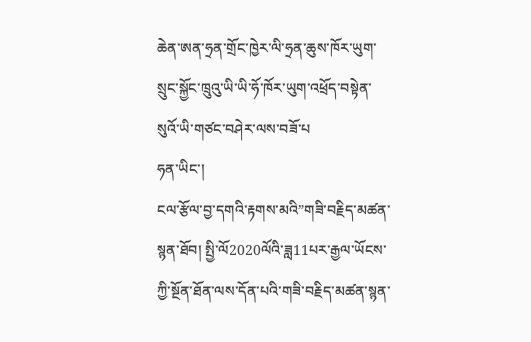ཆེན་ཨན་ཧྲན་གྲོང་ཁྱེར་ལི་ཧྲན་ཆུས་ཁོར་ཡུག་སྲུང་སྐྱོང་ཁྲུའུ་ཡི་ཡི་ཧོ་ཁོར་ཡུག་འཕྲོད་བསྟེན་སུའོ་ཡི་གཙང་བཤེར་ལས་བཟོ་པ
ཧན་ཡིང་།
ངལ་རྩོལ་བྱ་དགའི་རྟགས་མའི”གཟི་བརྗིད་མཚན་སྙན་ཐོབ། སྤྱི་ལོ2020ལོའི་ཟླ11པར་རྒྱལ་ཡོངས་ཀྱི་སྔོན་ཐོན་ལས་དོན་པའི་གཟི་བརྗིད་མཚན་སྙན་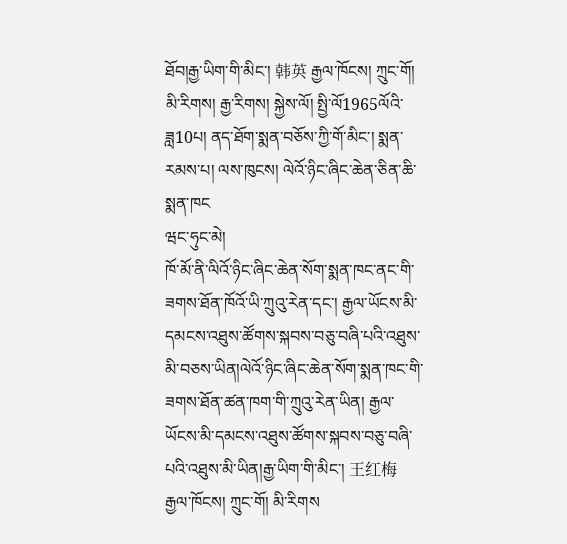ཐོབ།རྒྱ་ཡིག་གི་མིང་། 韩英 རྒྱལ་ཁོངས། ཀྲུང་གོ། མི་རིགས། རྒྱ་རིགས། སྐྱེས་ལོ། སྤྱི་ལོ1965ལོའི་ཟླ10པ། ནད་ཐོག་སྨན་བཅོས་ཀྱི་གོ་མིང་། སྨན་རམས་པ། ལས་ཁུངས། ལེའོ་ཉིང་ཞིང་ཆེན་ཅིན་ཆི་སྨན་ཁང
ཝང་ཧུང་མེ།
ཁོ་མོ་ནི་ལིའོ་ཉིང་ཞིང་ཆེན་སོག་སྨན་ཁང་ནང་གི་ཟགས་ཐོན་ཁོའོ་ཡི་ཀྲུའུ་རེན་དང་། རྒྱལ་ཡོངས་མི་དམངས་འཐུས་ཚོགས་སྐབས་བཅུ་བཞི་པའི་འཐུས་མི་བཅས་ཡིན།ལེའོ་ཉིང་ཞིང་ཆེན་སོག་སྨན་ཁང་གི་ཟགས་ཐོན་ཚན་ཁག་གི་ཀྲུའུ་རེན་ཡིན། རྒྱལ་ཡོངས་མི་དམངས་འཐུས་ཚོགས་སྐབས་བཅུ་བཞི་པའི་འཐུས་མི་ཡིན།རྒྱ་ཡིག་གི་མིང་། 王红梅 རྒྱལ་ཁོངས། ཀྲུང་གོ། མི་རིགས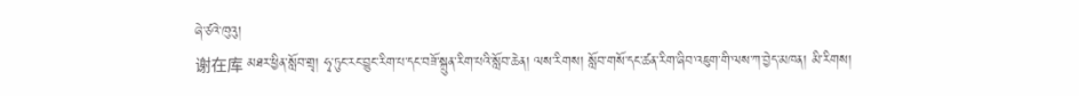ཞེ་ཙའེ་ཁུའུ།
谢在库 མཐར་ཕྱིན་སློབ་གྲྭ། ཧྭ་ཏུང་རང་བྱུང་རིག་པ་དང་བཟོ་སྐྲུན་རིག་པའི་སློབ་ཆེན། ལས་རིགས། སློབ་གསོ་དང་ཚན་རིག་ཞིབ་འཇུག་གི་ལས་ཀ་བྱེད་མཁན། མི་རིགས།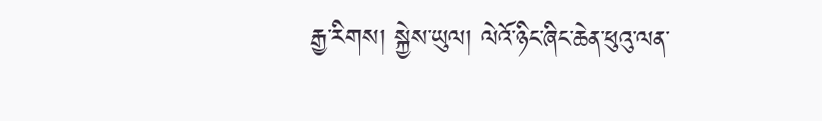རྒྱ་རིགས། སྐྱེས་ཡུལ། ལེའོ་ཉིང་ཞིང་ཆེན་ཕུའུ་ལན་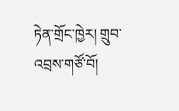ཏེན་གྲོང་ཁྱེར། གྲུབ་འབྲས་གཙོ་བོ།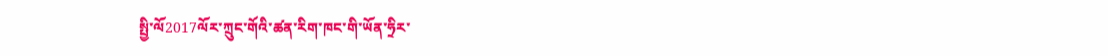སྤྱི་ལོ2017ལོར་ཀྲུང་གོའི་ཚན་རིག་ཁང་གི་ཡོན་ཧྲིར་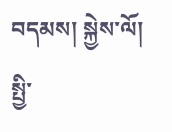བདམས། སྐྱེས་ལོ། སྤྱི་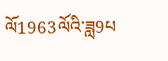ལོ1963ལོའི་ཟླ9པ